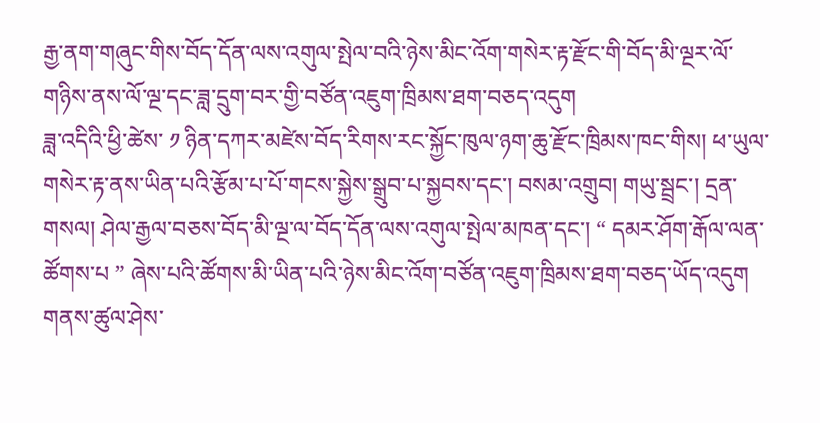རྒྱ་ནག་གཞུང་གིས་བོད་དོན་ལས་འགུལ་སྤེལ་བའི་ཉེས་མིང་འོག་གསེར་རྟ་རྫོང་གི་བོད་མི་ལྔར་ལོ་གཉིས་ནས་ལོ་ལྔ་དང་ཟླ་དྲུག་བར་གྱི་བཙོན་འཇུག་ཁྲིམས་ཐག་བཅད་འདུག
ཟླ་འདིའི་ཕྱི་ཚེས་ ༡ ཉིན་དཀར་མཛེས་བོད་རིགས་རང་སྐྱོང་ཁུལ་ཉག་ཆུ་རྫོང་ཁྲིམས་ཁང་གིས། ཕ་ཡུལ་གསེར་རྟ་ནས་ཡིན་པའི་རྩོམ་པ་པོ་གངས་སྐྱེས་སྒྲུབ་པ་སྐྱབས་དང་། བསམ་འགྲུབ། གཡུ་སྦྲང་། དྲན་གསལ། ཤེལ་རྒྱལ་བཅས་བོད་མི་ལྔ་ལ་བོད་དོན་ལས་འགུལ་སྤེལ་མཁན་དང་། “ དམར་ཤོག་རྒོལ་ལན་ཚོགས་པ ” ཞེས་པའི་ཚོགས་མི་ཡིན་པའི་ཉེས་མིང་འོག་བཙོན་འཇུག་ཁྲིམས་ཐག་བཅད་ཡོད་འདུག
གནས་ཚུལ་ཤེས་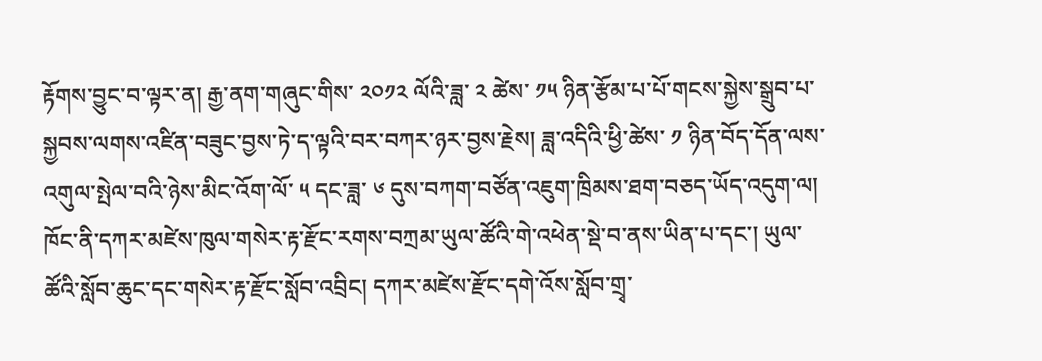རྟོགས་བྱུང་བ་ལྟར་ན། རྒྱ་ནག་གཞུང་གིས་ ༢༠༡༢ ལོའི་ཟླ་ ༢ ཚེས་ ༡༥ ཉིན་རྩོམ་པ་པོ་གངས་སྐྱེས་སྒྲུབ་པ་སྐྱབས་ལགས་འཛིན་བཟུང་བྱས་ཏེ་ད་ལྟའི་བར་བཀར་ཉར་བྱས་རྗེས། ཟླ་འདིའི་ཕྱི་ཚེས་ ༡ ཉིན་བོད་དོན་ལས་འགུལ་སྤེལ་བའི་ཉེས་མིང་འོག་ལོ་ ༥ དང་ཟླ་ ༦ དུས་བཀག་བཙོན་འཇུག་ཁྲིམས་ཐག་བཅད་ཡོད་འདུག་ལ། ཁོང་ནི་དཀར་མཛེས་ཁུལ་གསེར་རྟ་རྫོང་རགས་བཀྲམ་ཡུལ་ཚོའི་གེ་འཕེན་སྡེ་བ་ནས་ཡིན་པ་དང་། ཡུལ་ཚོའི་སློབ་ཆུང་དང་གསེར་རྟ་རྫོང་སློབ་འབྲིང། དཀར་མཛེས་རྫོང་དགེ་འོས་སློབ་གྲྭ་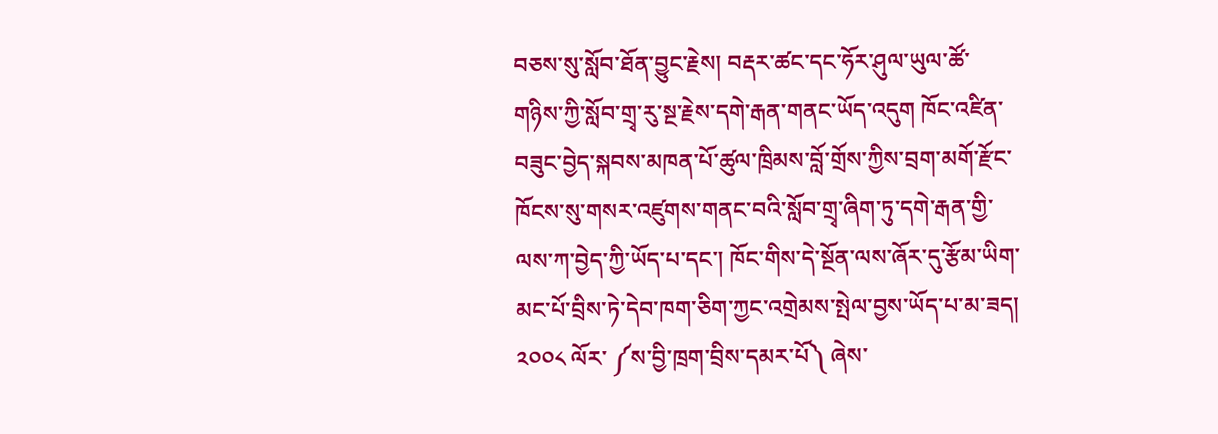བཅས་སུ་སློབ་ཐོན་བྱུང་རྗེས། བརྡར་ཚང་དང་ཧོར་ཤུལ་ཡུལ་ཚོ་གཉིས་ཀྱི་སློབ་གྲྭ་རུ་སྔ་རྗེས་དགེ་རྒན་གནང་ཡོད་འདུག ཁོང་འཛིན་བཟུང་བྱེད་སྐབས་མཁན་པོ་ཚུལ་ཁྲིམས་བློ་གྲོས་ཀྱིས་བྲག་མགོ་རྫོང་ཁོངས་སུ་གསར་འཛུགས་གནང་བའི་སློབ་གྲྭ་ཞིག་ཏུ་དགེ་རྒན་གྱི་ལས་ཀ་བྱེད་ཀྱི་ཡོད་པ་དང་། ཁོང་གིས་དེ་སྔོན་ལས་ཞོར་དུ་རྩོམ་ཡིག་མང་པོ་བྲིས་ཏེ་དེབ་ཁག་ཅིག་ཀྱང་འགྲེམས་སྤེལ་བྱས་ཡོད་པ་མ་ཟད། ༢༠༠༨ ལོར་ ༼ས་བྱི་ཁྲག་བྲིས་དམར་པོ༽ ཞེས་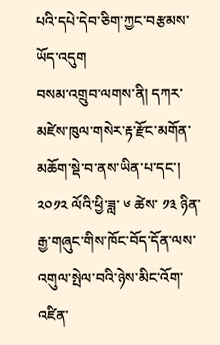པའི་དཔེ་དེབ་ཅིག་ཀྱང་བརྩམས་ཡོད་འདུག
བསམ་འགྲུབ་ལགས་ནི། དཀར་མཛེས་ཁུལ་གསེར་རྟ་རྫོང་མགོན་མཆོག་སྡེ་བ་ནས་ཡིན་པ་དང་། ༢༠༡༢ ལོའི་ཕྱི་ཟླ་ ༦ ཚེས་ ༡༣ ཉིན་རྒྱ་གཞུང་གིས་ཁོང་བོད་དོན་ལས་འགུལ་སྤེལ་བའི་ཉེས་མིང་འོག་འཛིན་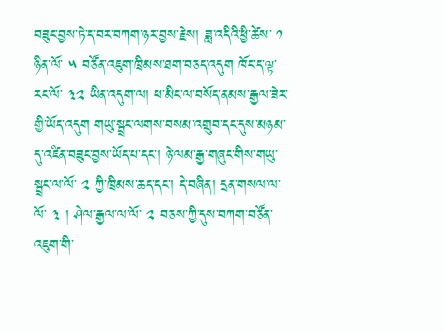བཟུང་བྱས་ཏེ་ད་བར་བཀག་ཉར་བྱས་རྗེས། ཟླ་འདིའི་ཕྱི་ཚེས་ ༡ ཉིན་ལོ་ ༥ བཙོན་འཇུག་ཁྲིམས་ཐག་བཅད་འདུག ཁོང་ད་ལྟ་རང་ལོ་ ༣༢ ཡིན་འདུག་ལ། ཕ་མིང་ལ་བསོད་ནམས་རྒྱལ་ཟེར་གྱི་ཡོད་འདུག གཡུ་སྦྲང་ལགས་བསམ་འགྲུབ་དང་དུས་མཉམ་དུ་འཛིན་བཟུང་བྱས་ཡོད་པ་དང་། ཉེ་ལམ་རྒྱ་གཞུང་གིས་གཡུ་སྦྲང་ལ་ལོ་ ༢ ཀྱི་ཁྲིམས་ཆད་དང་། དེ་བཞིན། དྲན་གསལ་ལ་ལོ་ ༣ ། ཤེལ་རྒྱལ་ལ་ལོ་ ༢ བཅས་ཀྱི་དུས་བཀག་བཙོན་འཇུག་གི་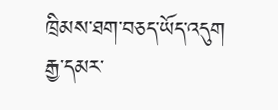ཁྲིམས་ཐག་བཅད་ཡོད་འདུག
རྒྱ་དམར་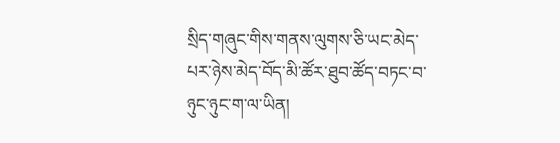སྲིད་གཞུང་གིས་གནས་ལུགས་ཅི་ཡང་མེད་པར་ཉེས་མེད་བོད་མི་ཚོར་ཐུབ་ཚོད་བཏང་བ་ཉུང་ཉུང་ག་ལ་ཡིན།